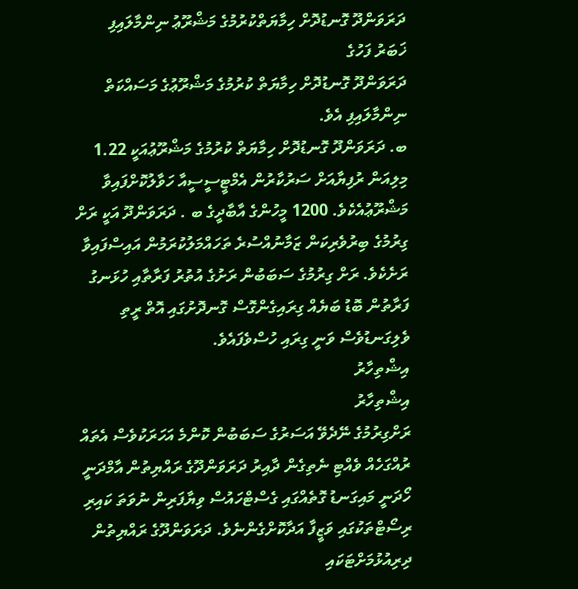ދަރަވަންދޫ ގޮނޑުދޮށް ހިމާޔަތްކުރުމުގެ މަޝްރޫޢު ނިންމާލައިފި
ޚަބަރު ފަހުގެ
ދަރަވަންދޫ ގޮނޑުދޮށް ހިމާޔަތް ކުރުމުގެ މަޝްރޫޢުގެ މަސައްކަތް ނިންމާލައިފި އެވެ.
ބ. ދަރަވަންދޫ ގޮނޑުދޮށް ހިމާޔަތް ކުރުމުގެ މަޝްރޫޢުއަކީ 1.22 މިލިއަން ރުފިޔާއަށް ސަރުކާރުން އެމްޓީސީސީއާ ހަވާލުކޮށްފައިވާ މަޝްރޫޢުއެކެވެ. 1200 މީހުންގެ އާބާދީގެ ބ . ދަރަވަންދޫ އަކީ ރަށް ގިރުމުގެ ބިރުވެރިކަން ޒަމާނުއްސުރެ ތަހައްމަލުކުރަމުން އައިސްފައިވާ ރަށެކެވެ. ރަށް ގިރުމުގެ ސަބަބުން ރަށުގެ އުތުރު ފަރާތާއި ހުޅަނގު ފަރާތުން ބޮޑު ބަޔެއް ގިރައިގެންގޮސް ގޮނދޮށުގައި އޮތް ރީތި ވެލިގަނޑުވެސް ވަނީ ގިރައި ހުސްވެފައެވެ.
އިޝްތިހާރު
އިޝްތިހާރު
ރަށްގިރުމުގެ ނޭދެވޭ އަސަރުގެ ސަބަބުން ކޮންމެ އަހަރަކުވެސް އެތައް ރުއްގަހެއް ވެއްޓި ނެތިގެން ދާއިރު ދަރަވަންދޫގެ ރައްޔިތުން އާމްދަނީ ހޯދަނީ މައިގަނޑު ގޮތެއްގައި ގެސްޓްހައުސް ވިޔާފަރިން ނުވަތަ ކައިރި ރިސޯޓްތަކުގައި ވަޒީފާ އަދާކޮށްގެންނެވެ. ދަރަވަންދޫގެ ރައްޔިތުން ދިރިއުޅުމަށްޓަކައި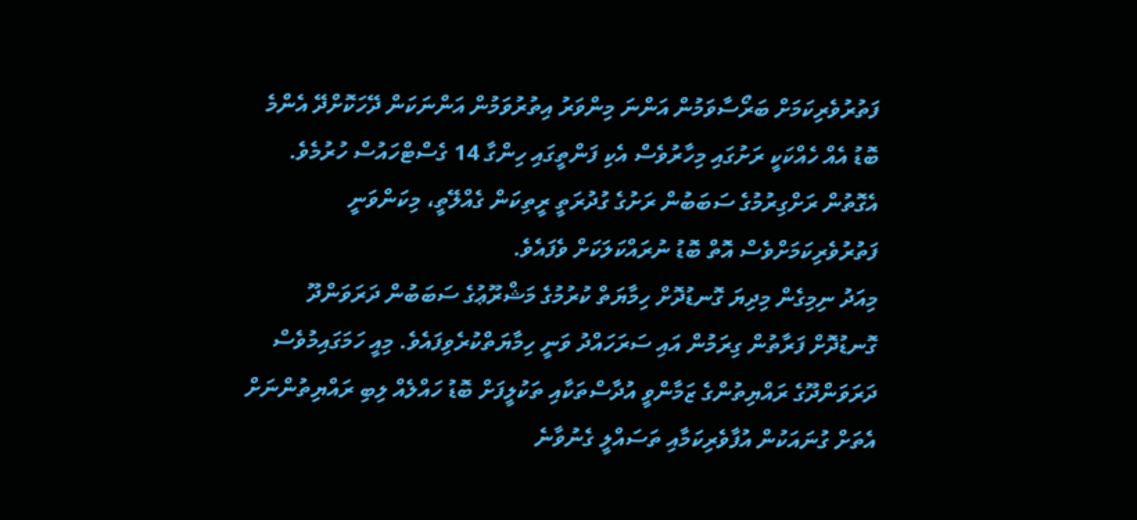ފަތުރުވެރިކަމަށް ބަރޯސާވަމުން އަންނަ މިންވަރު އިތުރުވަމުން އަންނަކަން ދޭހަކޮށްދޭ އެންމެ ބޮޑު އެއް ހެއްކަކީ ރަށުގައި މިހާރުވެސް އެކި ފަންތީގައި ހިންގާ 14 ގެސްޓްހައުސް ހުރުމެވެ. އެގޮތުން ރަށްގިރުމުގެ ސަބަބުން ރަށުގެ ގުދުރަތީ ރީތިކަން ގެއްލޭތީ، މިކަންވަނީ ފަތުރުވެރިކަމަށްވެސް އޮތް ބޮޑު ނުރައްކަލަކަށް ވެފައެވެ.
މިއަދު ނިމިގެން މިދިޔަ ގޮނޑުދޮށް ހިމާޔަތް ކުރުމުގެ މަޝްރޫޢުގެ ސަބަބުން ދަރަވަންދޫ ގޮނޑުދޮށް ފަރާތުން ގިރަމުން އައި ސަރަހައްދު ވަނީ ހިމާޔަތްކުރެވިފައެވެ. މިއީ ހަމަގައިމުވެސް ދަރަވަންދޫގެ ރައްޔިތުންގެ ޒަމާންވީ އުދާސްތަކާއި ތަކުލީފަށް ބޮޑު ހައްލެއް ލިބި ރައްޔިތުންނަށް އެތަށް ގުނައަކުން އުފާވެރިކަމާއި ތަސައްލީ ގެނުވާނެ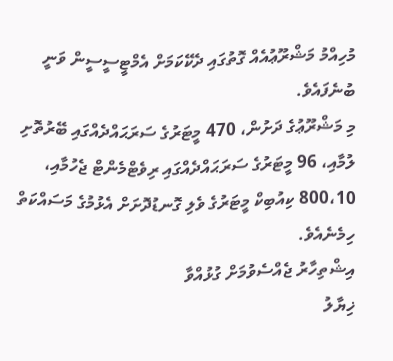މުހިއްމު މަޝްރޫޢުއެއް ގޮތުގައި ދެކޭކަމަށް އެމްޓީސީސީން ވަނީ ބުނެފައެވެ.
މި މަޝްރޫޢުގެ ދަށުން، 470 މީޓަރުގެ ސަރަޙައްދެއްގައި ބޭރުތޮށި ލުމާއި، 96 މީޓަރުގެ ސަރަޙައްދެއްގައި ރިވެޓްމެންޓް ޖެހުމާއި، 800،10 ކިއުބިކް މީޓަރުގެ ވެލި ގޮނޑުދޮށަށް އެޅުމުގެ މަސައްކަތް ހިމެނެއެވެ.
އިޝްތިހާރު ޖެއްސެވުމަށް ގުޅުއްވާ
ޚިޔާލު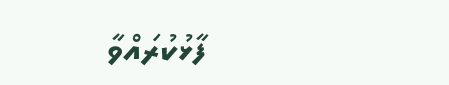ފާޅުކުރައްވާ